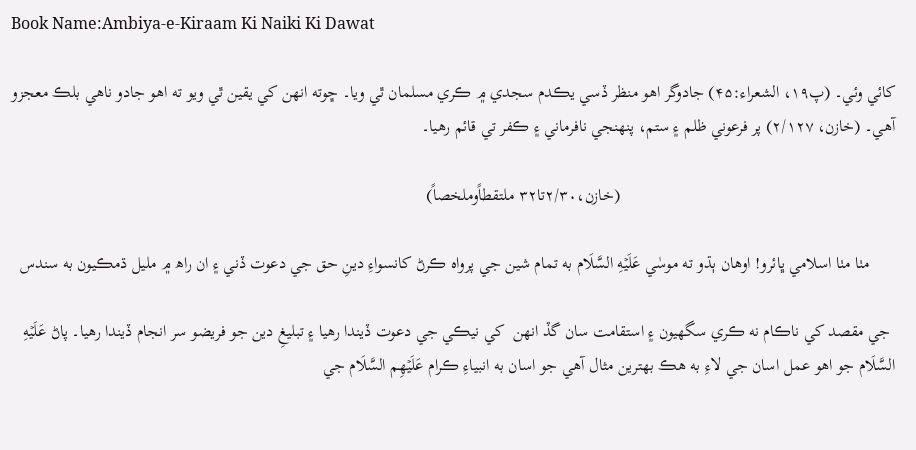Book Name:Ambiya-e-Kiraam Ki Naiki Ki Dawat

کائي وئي۔ (پ۱۹، الشعراء:۴۵) جادوگر اهو منظر ڏسي يڪدم سجدي ۾ ڪري مسلمان ٿي ويا۔ ڇوته انهن کي يقين ٿي ويو ته اهو جادو ناهي بلڪ معجزو آهي۔ (خازن، ۲/۱۲۷) پر فرعوني ظلم ۽ ستم، پنهنجي نافرماني ۽ ڪفر تي قائم رهيا۔

                                                                (خازن،۲/۳۰تا۳۲ ملتقطاًوملخصاً)

      مٺا مٺا اسلامي ڀائرو! اوهان ٻڌو ته موسٰي عَلَيۡهِ السَّلَام به تمام شين جي پرواه ڪرڻ کانسواءِ دينِ حق جي دعوت ڏني ۽ ان راھ ۾ مليل ڌمڪيون به سندس

 جي مقصد کي ناڪام نه ڪري سگھيون ۽ استقامت سان گڏ انهن  کي نيڪي جي دعوت ڏيندا رهيا ۽ تبليغِ دين جو فريضو سر انجام ڏيندا رهيا۔ پاڻ عَلَيۡهِ السَّلَام جو اهو عمل اسان جي لاءِ به هڪ بهترين مثال آهي جو اسان به انبياءِ ڪرام عَلَيۡهِم السَّلَام جي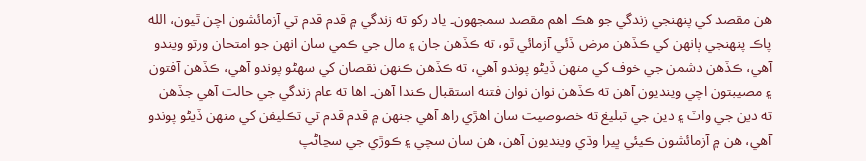هن مقصد کي پنهنجي زندگي جو هڪ اهم مقصد سمجھون۔ ياد رکو ته زندگي ۾ قدم قدم تي آزمائشون اچن ٿيون، الله پاڪ پنهنجي ٻانهن کي ڪڏهن مرض ڏئي آزمائي ٿو، ته ڪڏهن جان ۽ مال جي ڪمي سان انهن جو امتحان ورتو ويندو آهي، ڪڏهن دشمن جي خوف کي منهن ڏيڻو پوندو آهي، ته ڪڏهن ڪنهن نقصان کي سهڻو پوندو آهي، ڪڏهن آفتون ۽ مصيبتون اچي وينديون آهن ته ڪڏهن نوان نوان فتنه استقبال ڪندا آهن۔ اها ته عام زندگي جي حالت آهي جڏهن ته دين جي واٽ ۽ دين جي تبليغ ته خصوصيت سان اهڙي راھ آهي جنهن ۾ قدم قدم تي تڪليفن کي منهن ڏيڻو پوندو آهي، هن ۾ آزمائشون ڪيئي ڀيرا وڌي وينديون آهن، هن سان سچي ۽ ڪوڙي جي سڃاڻپ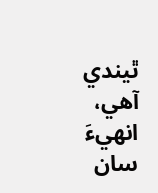ٿيندي آهي، انهيءَ سان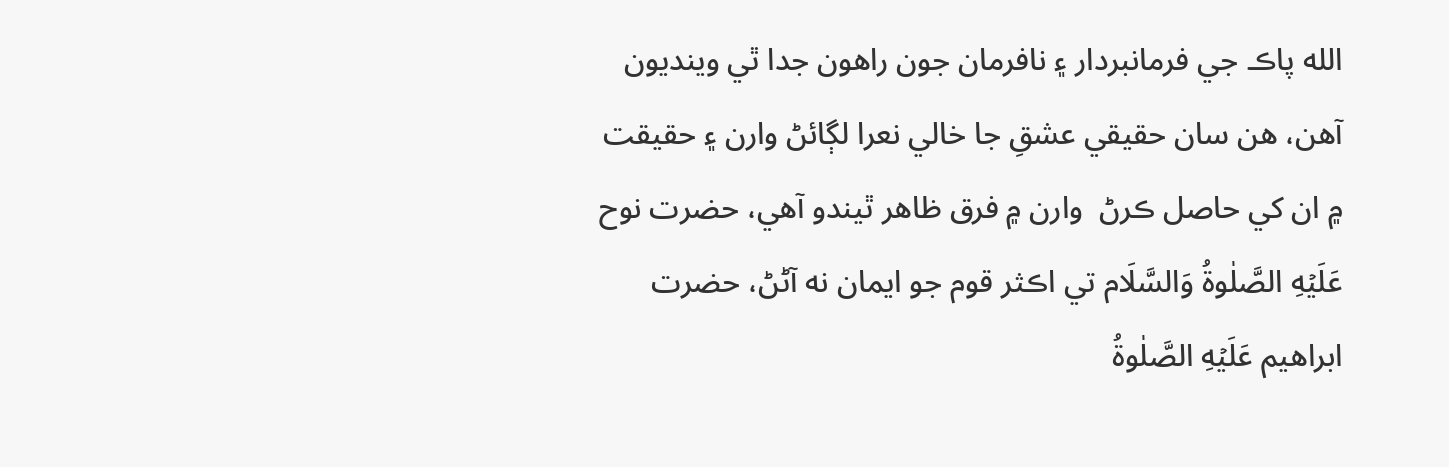الله پاڪ جي فرمانبردار ۽ نافرمان جون راهون جدا ٿي وينديون آهن، هن سان حقيقي عشقِ جا خالي نعرا لڳائڻ وارن ۽ حقيقت ۾ ان کي حاصل ڪرڻ  وارن ۾ فرق ظاهر ٿيندو آهي، حضرت نوح عَلَيۡهِ الصَّلٰوةُ وَالسَّلَام تي اڪثر قوم جو ايمان نه آڻڻ، حضرت ابراهيم عَلَيۡهِ الصَّلٰوةُ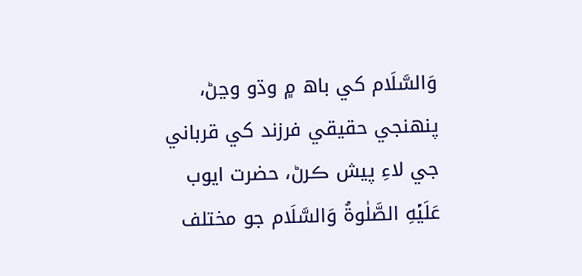وَالسَّلَام کي باھ ۾ وڌو وڃڻ، پنهنجي حقيقي فرزند کي قرباني جي لاءِ پيش ڪرڻ، حضرت ايوب عَلَيۡهِ الصَّلٰوةُ وَالسَّلَام جو مختلف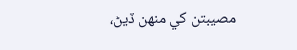مصيبتن کي منهن ڏيڻ،